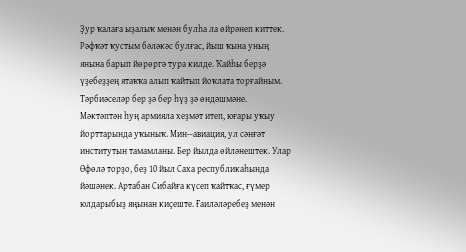Ҙур ҡалаға ыҙалыҡ менән булһа ла өйрәнеп киттек. Рәфҡәт ҡустым бәләкәс булғас, йыш ҡына уның янына барып йөрөргә тура килде. Ҡайһы берҙә үҙебеҙҙең ятаҡҡа алып ҡайтып йоҡлата торғайным. Тәрбиәселәр бер ҙә бер һүҙ ҙә өндәшмәне.
Мәктәптән һуң армияла хеҙмәт итеп, юғары уҡыу йорттарында уҡыныҡ. Мин--авиация, ул сәнғәт институтын тамамланы. Бер йылда өйләнештек. Улар Өфөлә торҙо, беҙ 10 йыл Саха республикаһында йәшәнек. Артабан Сибайға күсеп ҡайтҡас, ғүмер юлдарыбыҙ яңынан киҫеште. Ғаиләләребеҙ менән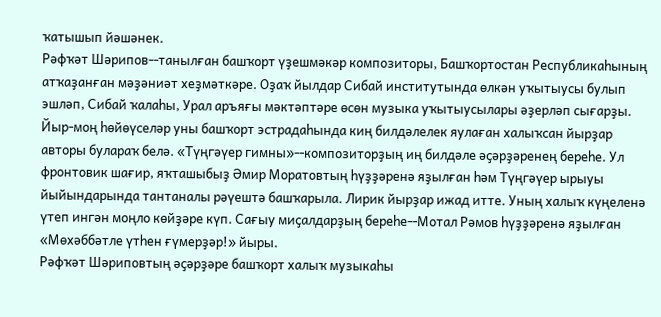ҡатышып йәшәнек.
Рәфҡәт Шәрипов--танылған башҡорт үҙешмәкәр композиторы, Башҡортостан Республикаһының атҡаҙанған мәҙәниәт хеҙмәткәре. Оҙаҡ йылдар Сибай институтында өлкән уҡытыусы булып эшләп, Сибай ҡалаһы, Урал аръяғы мәктәптәре өсөн музыка уҡытыусылары әҙерләп сығарҙы.
Йыр-моң һөйөүселәр уны башҡорт эстрадаһында киң билдәлелек яулаған халыҡсан йырҙар авторы булараҡ белә. «Түңгәүер гимны»--композиторҙың иң билдәле әҫәрҙәренең береһе. Ул фронтовик шағир, яҡташыбыҙ Әмир Моратовтың һүҙҙәренә яҙылған һәм Түңгәүер ырыуы йыйындарында тантаналы рәүештә башҡарыла. Лирик йырҙар ижад итте. Уның халыҡ күңеленә үтеп ингән моңло көйҙәре күп. Сағыу миҫалдарҙың береһе--Мотал Рәмов һүҙҙәренә яҙылған «Мөхәббәтле үтһен ғүмерҙәр!» йыры.
Рәфҡәт Шәриповтың әҫәрҙәре башҡорт халыҡ музыкаһы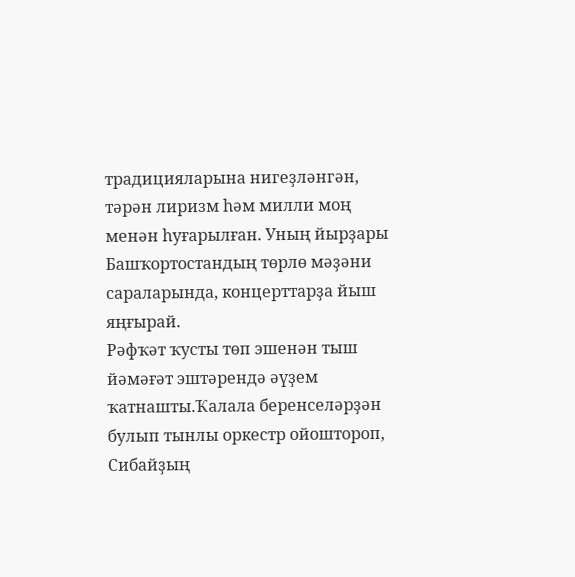традицияларына нигеҙләнгән, тәрән лиризм һәм милли моң менән һуғарылған. Уның йырҙары Башҡортостандың төрлө мәҙәни сараларында, концерттарҙа йыш яңғырай.
Рәфҡәт ҡусты төп эшенән тыш йәмәғәт эштәрендә әүҙем ҡатнашты.Ҡалала беренселәрҙән булып тынлы оркестр ойоштороп, Сибайҙың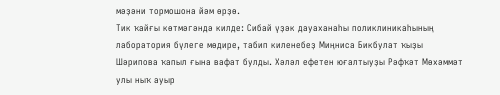мәҙәни тормошона йәм өрҙө.
Тик ҡайғы көтмәгәндә килде: Сибай үҙәк дауаханаһы поликлиникаһының лаборатория бүлеге мөдире, табип киленебеҙ Миңниса Бикбулат ҡыҙы Шәрипова ҡапыл ғына вафат булды. Хәләл ефетен юғалтыуҙы Рәфҡәт Мөхәммәт улы ныҡ ауыр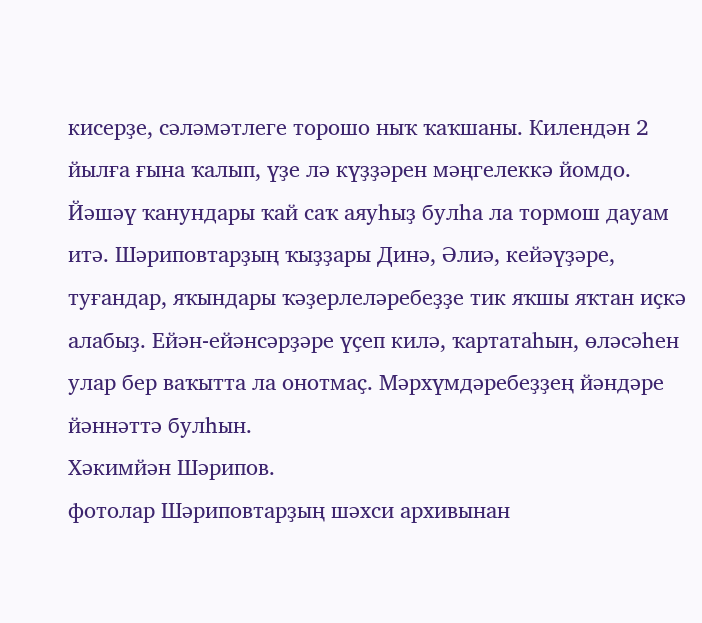кисерҙе, сәләмәтлеге торошо ныҡ ҡаҡшаны. Килендән 2 йылға ғына ҡалып, үҙе лә күҙҙәрен мәңгелеккә йомдо.
Йәшәү ҡанундары ҡай саҡ аяуһыҙ булһа ла тормош дауам итә. Шәриповтарҙың ҡыҙҙары Динә, Әлиә, кейәүҙәре, туғандар, яҡындары ҡәҙерлеләребеҙҙе тик яҡшы яҡтан иҫкә алабыҙ. Ейән-ейәнсәрҙәре үҫеп килә, ҡартатаһын, өләсәһен улар бер ваҡытта ла онотмаҫ. Мәрхүмдәребеҙҙең йәндәре йәннәттә булһын.
Хәкимйән Шәрипов.
фотолар Шәриповтарҙың шәхси архивынан